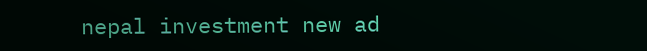nepal investment new ad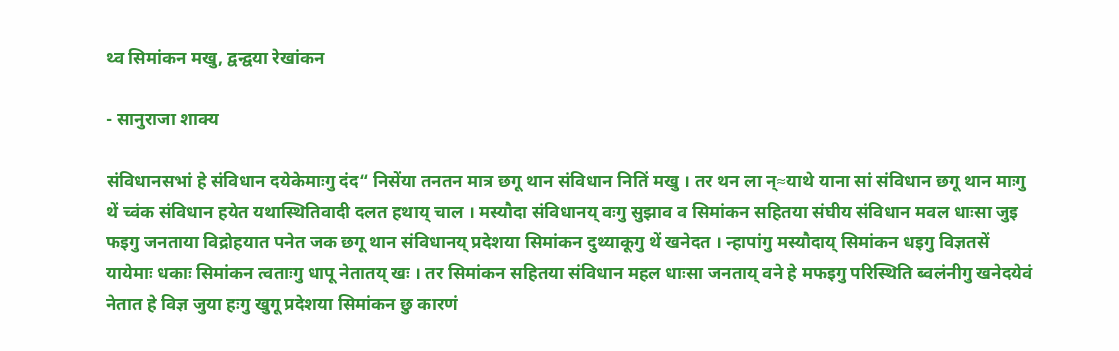थ्व सिमांकन मखु, द्वन्द्वया रेखांकन

- सानुराजा शाक्य

संविधानसभां हे संविधान दयेकेमाःगु दंद“ निसेंया तनतन मात्र छगू थान संविधान नितिं मखु । तर थन ला न्≈याथे याना सां संविधान छगू थान माःगु थें च्वंक संविधान हयेत यथास्थितिवादी दलत हथाय् चाल । मस्यौदा संविधानय् वःगु सुझाव व सिमांकन सहितया संघीय संविधान मवल धाःसा जुइ फइगु जनताया विद्रोहयात पनेत जक छगू थान संविधानय् प्रदेशया सिमांकन दुथ्याकूगु थें खनेदत । न्हापांगु मस्यौदाय् सिमांकन धइगु विज्ञतसें यायेमाः धकाः सिमांकन त्वताःगु धापू नेतातय् खः । तर सिमांकन सहितया संविधान महल धाःसा जनताय् वने हे मफइगु परिस्थिति ब्वलंनीगु खनेदयेवं नेतात हे विज्ञ जुया हःगु खुगू प्रदेशया सिमांकन छु कारणं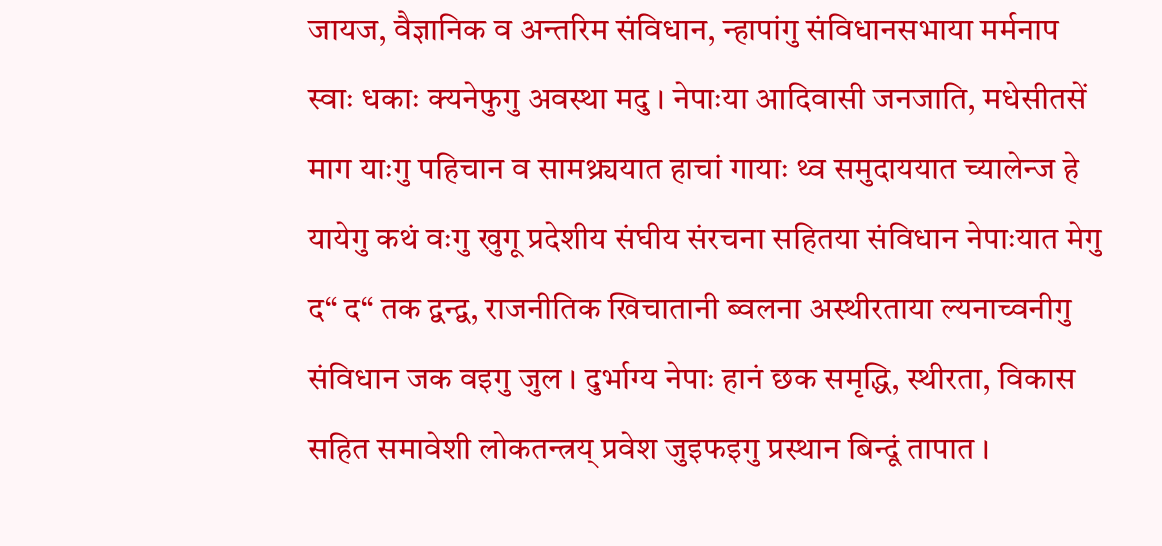जायज, वैज्ञानिक व अन्तरिम संविधान, न्हापांगु संविधानसभाया मर्मनाप स्वाः धकाः क्यनेफुगु अवस्था मदु । नेपाःया आदिवासी जनजाति, मधेसीतसें माग याःगु पहिचान व सामथ्र्ययात हाचां गायाः थ्व समुदाययात च्यालेन्ज हे यायेगु कथं वःगु खुगू प्रदेशीय संघीय संरचना सहितया संविधान नेपाःयात मेगु द“ द“ तक द्वन्द्व, राजनीतिक खिचातानी ब्वलना अस्थीरताया ल्यनाच्वनीगु संविधान जक वइगु जुल । दुर्भाग्य नेपाः हानं छक समृद्धि, स्थीरता, विकास सहित समावेशी लोकतन्त्रय् प्रवेश जुइफइगु प्रस्थान बिन्दूं तापात ।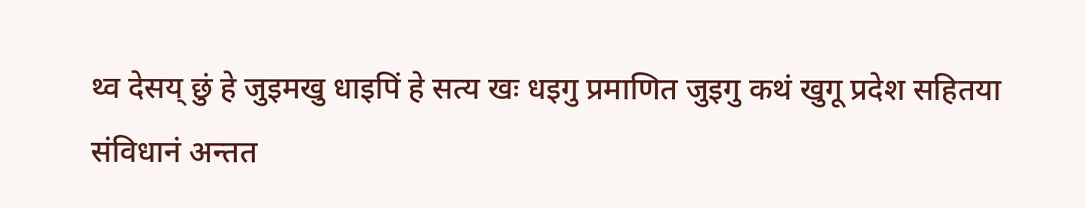थ्व देसय् छुं हे जुइमखु धाइपिं हे सत्य खः धइगु प्रमाणित जुइगु कथं खुगू प्रदेश सहितया संविधानं अन्तत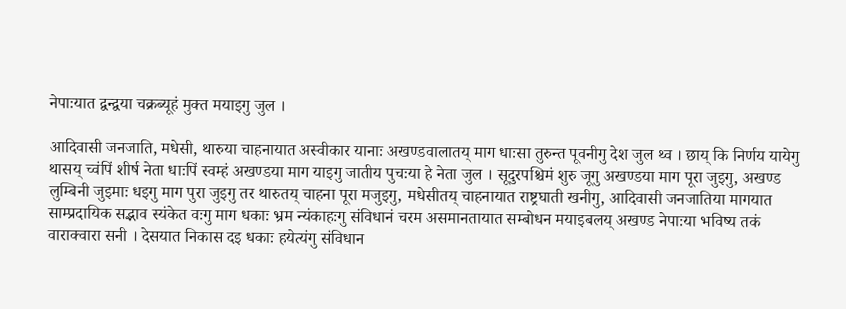नेपाःयात द्वन्द्वया चक्रब्यूहं मुक्त मयाइगु जुल ।

आदिवासी जनजाति, मधेसी, थारुया चाहनायात अस्वीकार यानाः अखण्डवालातय् माग धाःसा तुरुन्त पूवनीगु देश जुल थ्व । छाय् कि निर्णय यायेगु थासय् च्वंपिं शीर्ष नेता धाःपिं स्वम्हं अखण्डया माग याइगु जातीय पुचःया हे नेता जुल । सूदुरपश्चिमं शुरु जूगु अखण्डया माग पूरा जुइगु, अखण्ड लुम्बिनी जुइमाः धइगु माग पुरा जुइगु तर थारुतय् चाहना पूरा मजुइगु, मधेसीतय् चाहनायात राष्ट्रघाती खनीगु, आदिवासी जनजातिया मागयात साम्प्रदायिक सद्भाव स्यंकेत वःगु माग धकाः भ्रम न्यंकाहःगु संविधानं चरम असमानतायात सम्बोधन मयाइबलय् अखण्ड नेपाःया भविष्य तकं वाराक्वारा सनी । देसयात निकास दइ धकाः हयेत्यंगु संविधान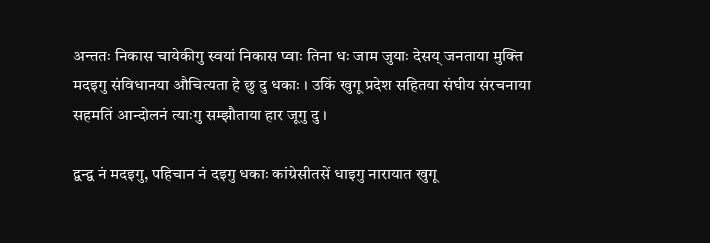अन्ततः निकास चायेकीगु स्वयां निकास प्वाः तिना धः जाम जुयाः देसय् जनताया मुक्ति मदइगु संविधानया औचित्यता हे छु दु धकाः । उकिं खुगू प्रदेश सहितया संघीय संरचनाया सहमतिं आन्दोलनं त्याःगु सम्झौताया हार जूगु दु ।

द्वन्द्व नं मदइगु, पहिचान नं दइगु धकाः कांग्रेसीतसें धाइगु नारायात खुगू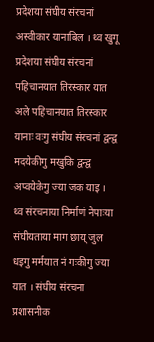प्रदेशया संघीय संरचनां अस्वीकार यानाबिल । थ्व खुगू प्रदेशया संघीय संरचनां पहिचानयात तिरस्कार यात अले पहिचानयात तिरस्कार यानाः वःगु संघीय संरचनां द्वन्द्व मदयेकीगु मखुकि द्वन्द्व अप्वयेकेगु ज्या जक याइ । थ्व संरचनाया निर्माणं नेपाःया संघीयताया माग छाय् जुल धइगु मर्मयात नं गःकीगु ज्या यात । संघीय संरचना प्रशासनीक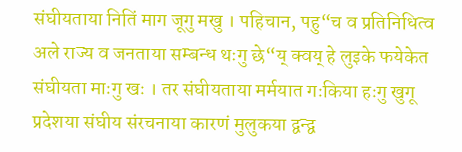संघीयताया नितिं माग जूगु मखु । पहिचान, पहु“च व प्रतिनिधित्व अले राज्य व जनताया सम्बन्ध थःगु छे“य् क्वय् हे लुइके फयेकेत संघीयता माःगु खः । तर संघीयताया मर्मयात गःकिया हःगु खुगू प्रदेशया संघीय संरचनाया कारणं मुलुकया द्वन्द्व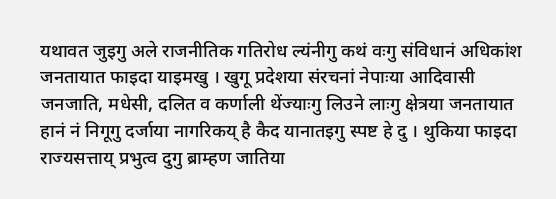यथावत जुइगु अले राजनीतिक गतिरोध ल्यंनीगु कथं वःगु संविधानं अधिकांश जनतायात फाइदा याइमखु । खुगू प्रदेशया संरचनां नेपाःया आदिवासी जनजाति, मधेसी, दलित व कर्णाली थेंज्याःगु लिउने लाःगु क्षेत्रया जनतायात हानं नं निगूगु दर्जाया नागरिकय् है कैद यानातइगु स्पष्ट हे दु । थुकिया फाइदा राज्यसत्ताय् प्रभुत्व दुगु ब्राम्हण जातिया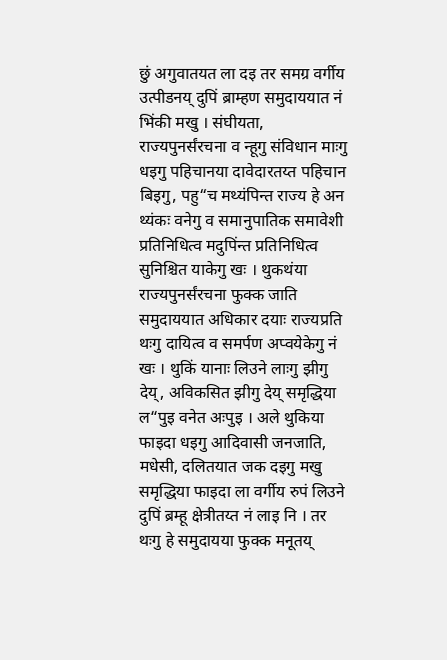छुं अगुवातयत ला दइ तर समग्र वर्गीय उत्पीडनय् दुपिं ब्राम्हण समुदाययात नं भिंकी मखु । संघीयता, राज्यपुनर्संरचना व न्हूगु संविधान माःगु धइगु पहिचानया दावेदारतय्त पहिचान बिइगु, पहु“च मथ्यंपिन्त राज्य हे अन थ्यंकः वनेगु व समानुपातिक समावेशी प्रतिनिधित्व मदुपिंन्त प्रतिनिधित्व सुनिश्चित याकेगु खः । थुकथंया राज्यपुनर्संरचना फुक्क जाति समुदाययात अधिकार दयाः राज्यप्रति थःगु दायित्व व समर्पण अप्वयेकेगु नं खः । थुकिं यानाः लिउने लाःगु झीगु देय्, अविकसित झीगु देय् समृद्धिया ल“पुइ वनेत अःपुइ । अले थुकिया फाइदा धइगु आदिवासी जनजाति, मधेसी, दलितयात जक दइगु मखु समृद्धिया फाइदा ला वर्गीय रुपं लिउने दुपिं ब्रम्हू क्षेत्रीतय्त नं लाइ नि । तर थःगु हे समुदायया फुक्क मनूतय्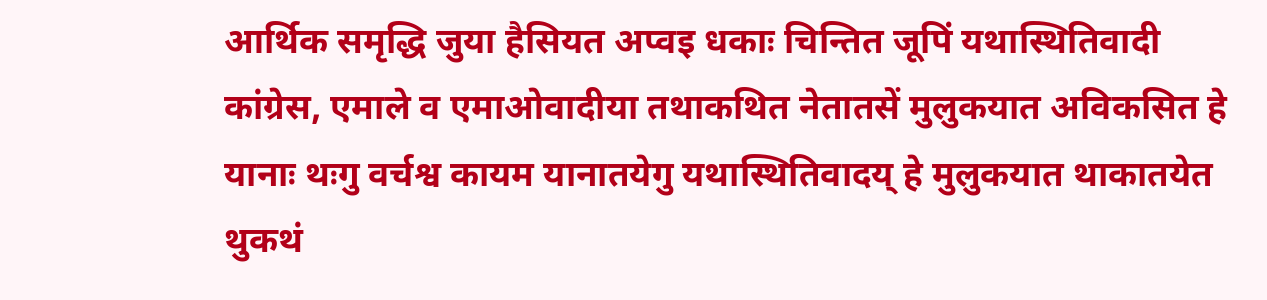आर्थिक समृद्धि जुया हैसियत अप्वइ धकाः चिन्तित जूपिं यथास्थितिवादी कांग्रेस, एमाले व एमाओवादीया तथाकथित नेतातसें मुलुकयात अविकसित हे यानाः थःगु वर्चश्व कायम यानातयेगु यथास्थितिवादय् हे मुलुकयात थाकातयेत थुकथं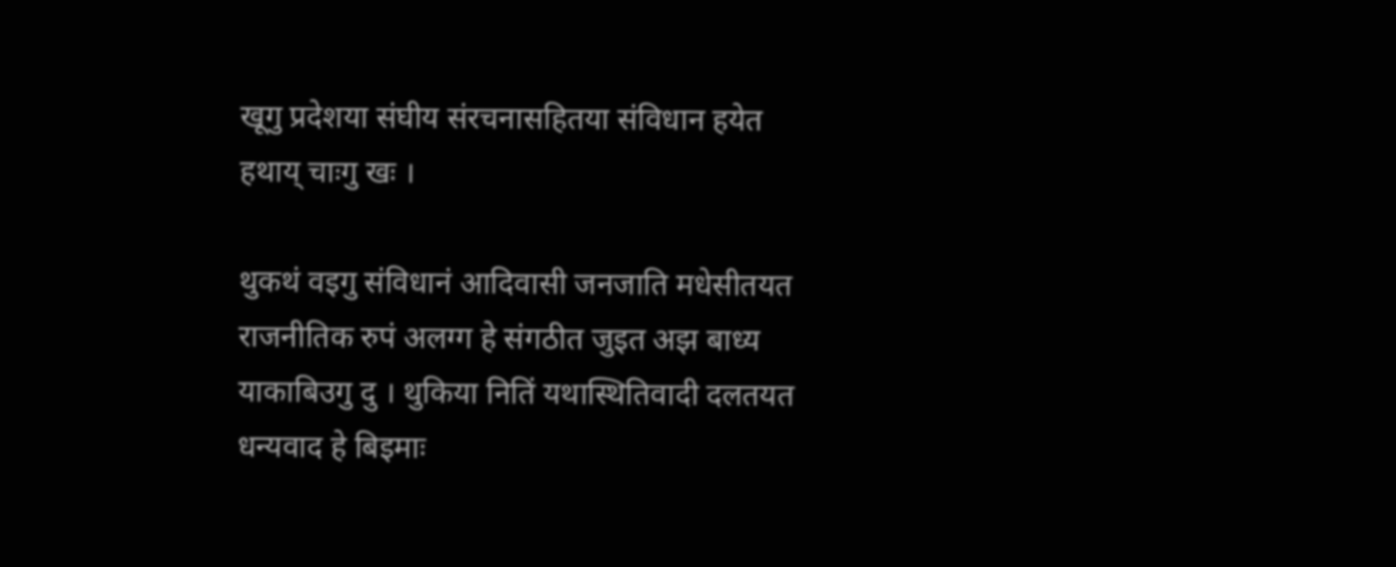खूगु प्रदेशया संघीय संरचनासहितया संविधान हयेत हथाय् चाःगु खः ।

थुकथं वइगु संविधानं आदिवासी जनजाति मधेसीतयत राजनीतिक रुपं अलग्ग हे संगठीत जुइत अझ बाध्य याकाबिउगु दु । थुकिया नितिं यथास्थितिवादी दलतयत धन्यवाद हे बिइमाः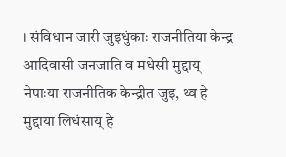। संविधान जारी जुइधुंकाः राजनीतिया केन्द्र आदिवासी जनजाति व मधेसी मुद्दाय् नेपाःया राजनीतिक केन्द्रीत जुइ, थ्व हे मुद्दाया लिधंसाय् हे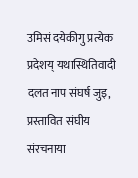उमिसं दयेकीगु प्रत्येक प्रदेशय् यथास्थितिवादी दलत नाप संघर्ष जुइ, प्रस्तावित संघीय संरचनाया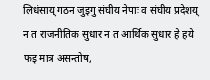लिधंसाय् गठन जुइगु संघीय नेपाः व संघीय प्रदेशय् न त राजनीतिक सुधार न त आर्थिक सुधार हे हये फइ मात्र असन्तोष,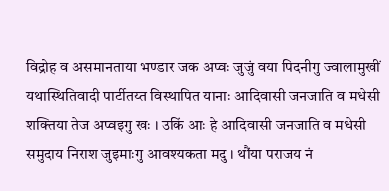विद्रोह व असमानताया भण्डार जक अप्वः जुजुं वया पिदनीगु ज्वालामुखीं यथास्थितिवादी पार्टीतय्त विस्थापित यानाः आदिवासी जनजाति व मधेसी शक्तिया तेज अप्वइगु खः । उकिं आः हे आदिवासी जनजाति व मधेसी समुदाय निराश जुइमाःगु आवश्यकता मदु । थौंया पराजय नं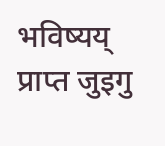भविष्यय् प्राप्त जुइगु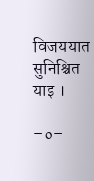विजययात सुनिश्चित याइ ।

–०–